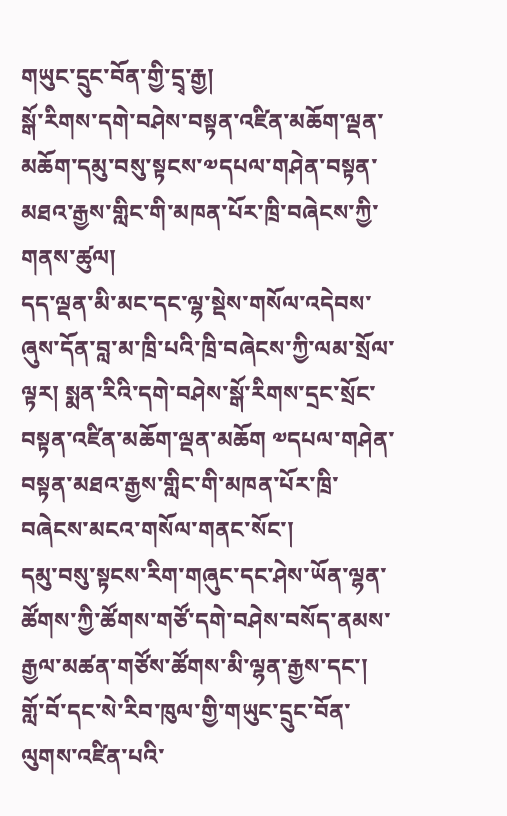གཡུང་དྲུང་བོན་གྱི་དྲྭ་རྒྱ།
སྒོ་རིགས་དགེ་བཤེས་བསྟན་འཛིན་མཆོག་ལྡན་མཆོག་དམུ་བསུ་སྟངས་༧དཔལ་གཤེན་བསྟན་མཐའ་རྒྱས་གླིང་གི་མཁན་པོར་ཁྲི་བཞེངས་ཀྱི་གནས་ཚུལ།
དད་ལྡན་མི་མང་དང་ལྷ་སྡེས་གསོལ་འདེབས་ཞུས་དོན་བླ་མ་ཁྲི་པའི་ཁྲི་བཞེངས་ཀྱི་ལམ་སྲོལ་ལྟར། སྨན་རིའི་དགེ་བཤེས་སྒོ་རིགས་དྲང་སྲོང་བསྟན་འཛིན་མཆོག་ལྡན་མཆོག ༧དཔལ་གཤེན་བསྟན་མཐའ་རྒྱས་གླིང་གི་མཁན་པོར་ཁྲི་བཞེངས་མངའ་གསོལ་གནང་སོང་།
དམུ་བསུ་སྟངས་རིག་གཞུང་དང་ཤེས་ཡོན་ལྷན་ཚོགས་ཀྱི་ཚོགས་གཙོ་དགེ་བཤེས་བསོད་ནམས་རྒྱལ་མཚན་གཙོས་ཚོགས་མི་ལྷན་རྒྱས་དང་། གློ་བོ་དང་སེ་རིབ་ཁུལ་གྱི་གཡུང་དྲུང་བོན་ལུགས་འཛིན་པའི་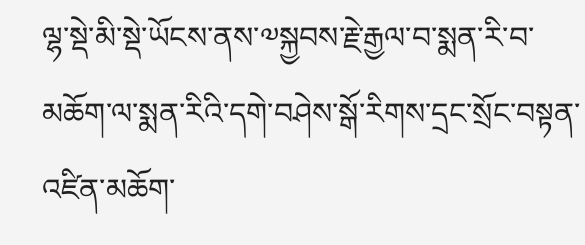ལྷ་སྡེ་མི་སྡེ་ཡོངས་ནས་༧སྐྱབས་རྗེ་རྒྱལ་བ་སྨན་རི་བ་མཆོག་ལ་སྨན་རིའི་དགེ་བཤེས་སྒོ་རིགས་དྲང་སྲོང་བསྟན་འཛིན་མཆོག་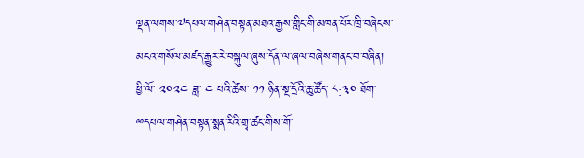ལྡན་ལགས་༧དཔལ་གཤེན་བསྟན་མཐའ་རྒྱས་གླིང་གི་མཁན་པོར་ཁྲི་བཞེངས་མངའ་གསོལ་མཛད་རྒྱུར་རེ་བསྐུལ་ཞུས་དོན་ལ་ཞལ་བཞེས་གནང་བ་བཞིན།
ཕྱི་ལོ་ ༢༠༢༤ ཟླ་ ༤ པའི་ཚེས་ ༡༡ ཉིན་སྔ་དྲོའི་ཆུ་ཚོད་ ༨:༣༠ ཐོག་ྋདཔལ་གཤེན་བསྟན་སྨན་རིའི་གྲྭ་ཚང་གིས་གོ་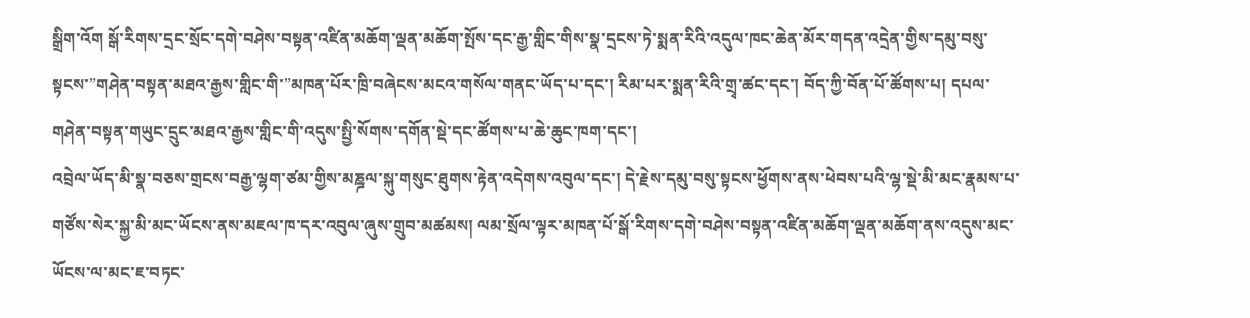སྒྲིག་འོག སྒོ་རིགས་དྲང་སྲོང་དགེ་བཤེས་བསྟན་འཛིན་མཆོག་ལྡན་མཆོག་སྤོས་དང་རྒྱ་གླིང་གིས་སྣ་དྲངས་ཏེ་སྨན་རིའི་འདུལ་ཁང་ཆེན་མོར་གདན་འདྲེན་གྱིས་དམུ་བསུ་སྟངས་”གཤེན་བསྟན་མཐའ་རྒྱས་གླིང་གི་”མཁན་པོར་ཁྲི་བཞེངས་མངའ་གསོལ་གནང་ཡོད་པ་དང་། རིམ་པར་སྨན་རིའི་གྲྭ་ཚང་དང་། བོད་ཀྱི་བོན་པོ་ཚོགས་པ། དཔལ་གཤེན་བསྟན་གཡུང་དྲུང་མཐའ་རྒྱས་གླིང་གི་འདུས་སྤྱི་སོགས་དགོན་སྡེ་དང་ཚོགས་པ་ཆེ་ཆུང་ཁག་དང་།
འབྲེལ་ཡོད་མི་སྣ་བཅས་གྲངས་བརྒྱ་ལྷག་ཙམ་གྱིས་མཎྜལ་སྐུ་གསུང་ཐུགས་རྟེན་འདེགས་འབུལ་དང་། དེ་རྗེས་དམུ་བསུ་སྟངས་ཕྱོགས་ནས་ཕེབས་པའི་ལྷ་སྡེ་མི་མང་རྣམས་པ་གཙོས་སེར་སྐྱ་མི་མང་ཡོངས་ནས་མཇལ་ཁ་དར་འབུལ་ཞུས་གྲུབ་མཚམས། ལམ་སྲོལ་ལྟར་མཁན་པོ་སྒོ་རིགས་དགེ་བཤེས་བསྟན་འཛིན་མཆོག་ལྡན་མཆོག་ནས་འདུས་མང་ཡོངས་ལ་མང་ཇ་བཏང་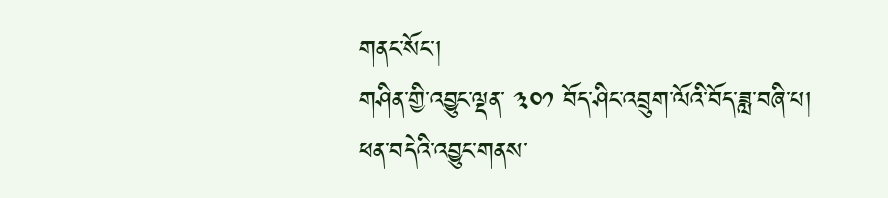གནང་སོང་།
གཤིན་གྱི་འབྱུང་ལྡན་ ༣༠༡ བོད་ཤིང་འབྲུག་ལོའི་བོད་ཟླ་བཞི་པ།
ཕན་བདེའི་འབྱུང་གནས་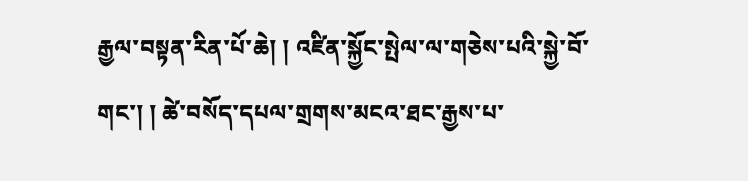རྒྱལ་བསྟན་རིན་པོ་ཆེ། ། འཛིན་སྐྱོང་སྤེལ་ལ་གཅེས་པའི་སྐྱེ་བོ་གང་། ། ཚེ་བསོད་དཔལ་གྲགས་མངའ་ཐང་རྒྱས་པ་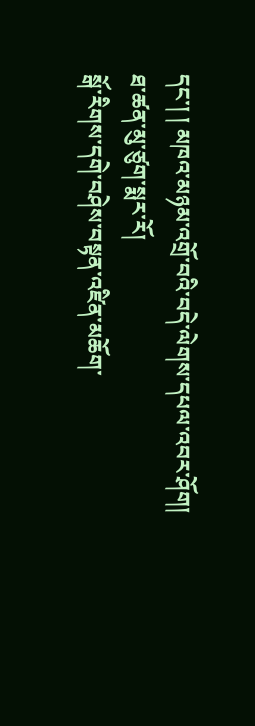དང་། ། མཁའ་མཉམ་འགྲོ་བའི་བདེ་ལེགས་དཔལ་འབར་ཤོག།
ཐ་ཚན་མུ་ཙུག་སྨར་རོ།
སྒོ་རིགས་དགེ་བཤེས་བསྟན་འཛིན་མཆོག་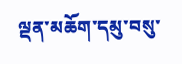ལྡན་མཆོག་དམུ་བསུ་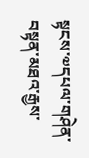སྟངས་༧དཔལ་གཤེན་བསྟན་མཐའ་རྒྱས་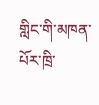གླིང་གི་མཁན་པོར་ཁྲི་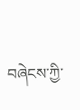བཞེངས་ཀྱི་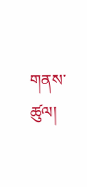གནས་ཚུལ།